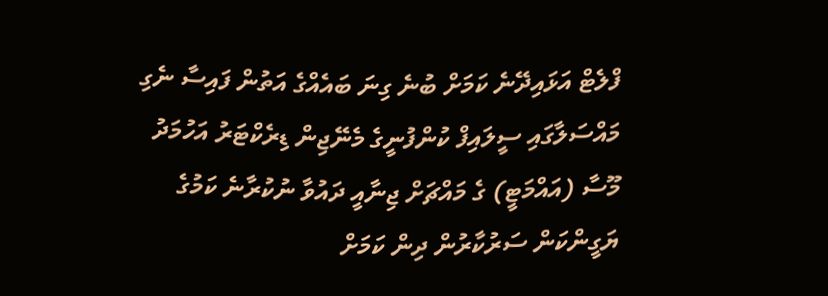ފްލެޓް އަޅައިދޭނެ ކަމަށް ބުނެ ގިނަ ބައެއްގެ އަތުން ފައިސާ ނެގި މައްސަލާގައި ސީލައިފް ކުންފުނީގެ މެނޭޖިން ޑިރެކްޓަރު އަހުމަދު މޫސާ (އައްމަޓީ) ގެ މައްޗަށް ޖިނާއީ ދައުވާ ނުކުރާނެ ކަމުގެ ޔަގީންކަން ސަރުކާރުން ދިން ކަމަށް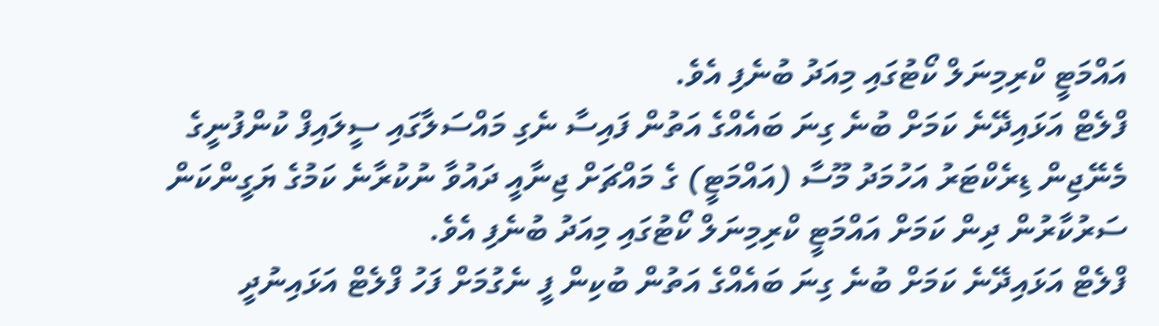އައްމަޓީ ކްރިމިނަލް ކޯޓުގައި މިއަދު ބުނެފި އެވެ.
ފްލެޓް އަޅައިދޭނެ ކަމަށް ބުނެ ގިނަ ބައެއްގެ އަތުން ފައިސާ ނެގި މައްސަލާގައި ސީލައިފް ކުންފުނީގެ މެނޭޖިން ޑިރެކްޓަރު އަހުމަދު މޫސާ (އައްމަޓީ) ގެ މައްޗަށް ޖިނާއީ ދައުވާ ނުކުރާނެ ކަމުގެ ޔަގީންކަން ސަރުކާރުން ދިން ކަމަށް އައްމަޓީ ކްރިމިނަލް ކޯޓުގައި މިއަދު ބުނެފި އެވެ.
ފްލެޓް އަޅައިދޭނެ ކަމަށް ބުނެ ގިނަ ބައެއްގެ އަތުން ބުކިން ފީ ނެގުމަށް ފަހު ފްލެޓް އަޅައިނުދީ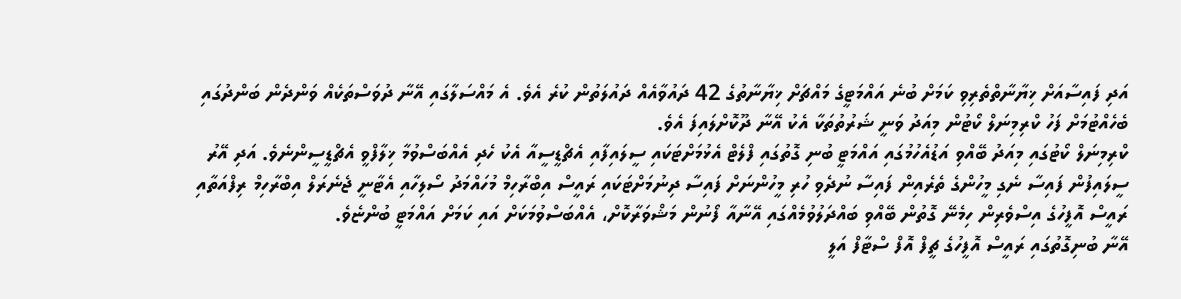އަދި ފައިސާއަށް ޚިޔާނާތްތެރިވި ކަމަށް ބުނެ އައްމަޓީގެ މައްޗަށް ޚިޔާނާތުގެ 42 ދައުވާއެއް ދައުލަތުން ކުރެ އެވެ. އެ މައްސަލާގައި އޭނާ ދުވަސްތަކެއް ވަންދެން ބަންދުގައި ބެހެއްޓުމަށް ފަހު ކްރިމިނަލް ކޯޓުން މިއަދު ވަނީ ޝަރުތުތަކާ އެކު އޭނާ ދޫކޮށްލައިފަ އެވެ.
ކްރިމިނަލް ކޯޓުގައި މިއަދު ބޭއްވި އަޑުއެހުމުގައި އައްމަޓީ ބުނި ގޮތުގައި ފްލެޓް އެޅުމަށްޓަކައި ސީލައިފާއި އެޗްޑީސީއާ އެކު ހެދި އެއްބަސްވުމާ ޚިލާފްވީ އެޗްޑީސީންނެވެ. އަދި އޭރު ސީލައިފުން ފައިސާ ނެގި މީހުންގެ ތެރެއިން ފައިސާ ނުދެވި ހުރި މީހުންނަށް ފައިސާ ދިނުމަށްޓަކައި ރައީސް އިބްރާހިމް މުހައްމަދު ސޯލިހާއި އެޓާނީ ޖެނެރަލް އިބްރާހިމް ރިފްއަތާއި ރައީސް އޮފީހުގެ އިސްވެރިން ހިމެނޭ ގޮތުން ބޭއްވި ބައްދަލުވުމެއްގައި އޭނާއާ ފޯނުން މަޝްވަރާކޮށް، އެއްބަސްވުމަކަށް އައި ކަމަށް އައްމަޓީ ބުންޏެވެ.
އޭނާ ބުނިގޮތުގައި ރައީސް އޮފީހުގެ ޗީފް އޮފް ސްޓާފް އަލީ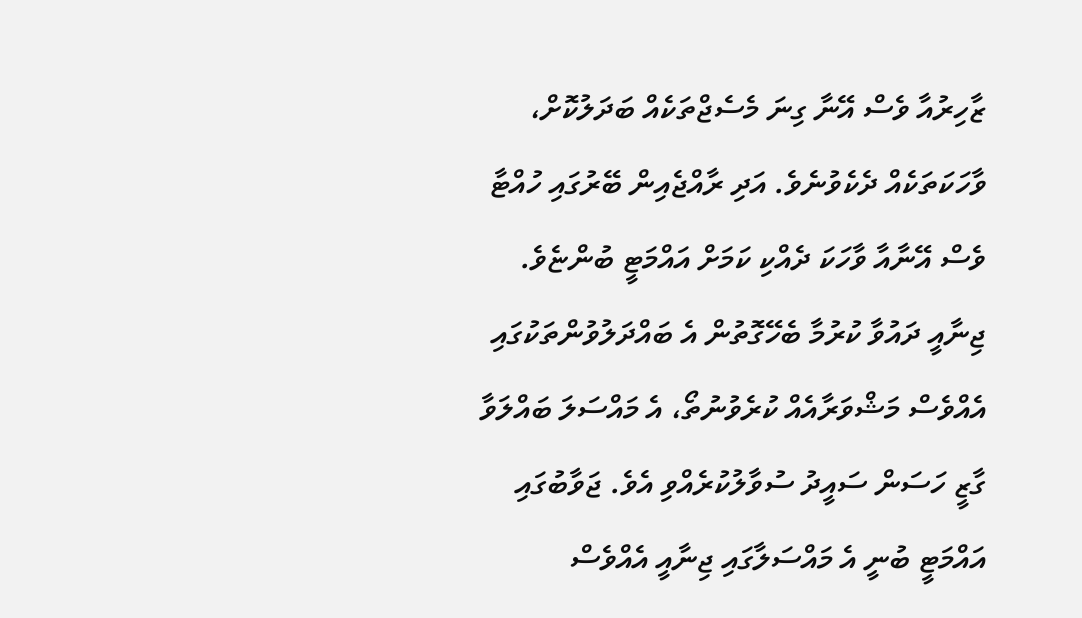ޒާހިރުއާ ވެސް އޭނާ ގިނަ މެސެޖްތަކެއް ބަދަލުކޮށް، ވާހަކަތަކެއް ދެކެވުނެވެ. އަދި ރާއްޖެއިން ބޭރުގައި ހުއްޓާ ވެސް އޭނާއާ ވާހަކަ ދެއްކި ކަމަށް އައްމަޓީ ބުންޏެވެ.
ޖިނާއީ ދައުވާ ކުރުމާ ބެހޭގޮތުން އެ ބައްދަލުވުންތަކުގައި އެއްވެސް މަޝްވަރާއެއް ކުރެވުނުތޯ، އެ މައްސަލަ ބައްލަވާ ގާޒީ ހަސަން ސައީދު ސުވާލުކުރެއްވި އެވެ. ޖަވާބުގައި އައްމަޓީ ބުނީ އެ މައްސަލާގައި ޖިނާއީ އެއްވެސް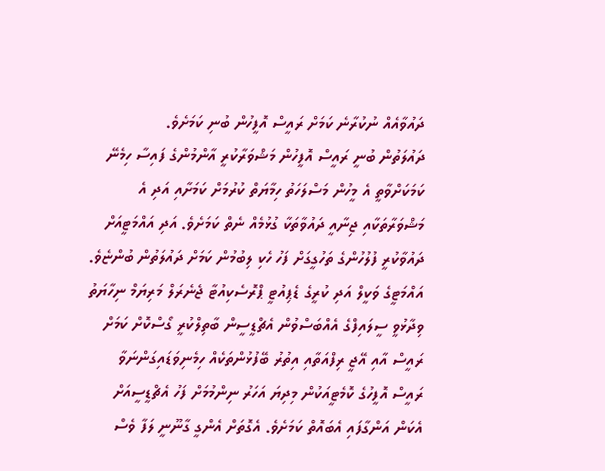ދައުވާއެއް ނުކުރާނެ ކަމަށް ރައީސް އޮފީހުން ބުނި ކަމަށެވެ.
ދައުލަތުން ބުނީ ރައީސް އޮފީހުން މަޝްވަރާކުރީ އާންމުންގެ ފައިސާ ހިމެނޭ ކަމަކަށްވާތީ އެ މީހުން މަސްލަހަތު ހިމާޔަތް ކުރުމަށް ކަމަށާއި އަދި އެ މަޝްވަރާތަކާއި ޖިނާއީ ދައުވާތަކާ ގުޅުމެއް ނެތް ކަމަށެވެ. އަދި އައްމަޓީއަށް ދައުވާކުރީ ފުލުހުންގެ ތަހުގީގަށް ފަހު ހެކި ލިބުމުން ކަމަށް ދައުލަތުން ބުންޏެވެ.
އައްމަޓީގެ ވަކީލް އަދި ކުރީގެ ޑެޕިއުޓީ ޕްރޮސެކިއުޓާ ޖެނެރަލް މަރިޔަމް ނިހާޔަތު ވިދާޅުވީ ސީލައިފްގެ އެއްބަސްވުން އެޗްޑީސީން ބާތިލްކުރީ ގޯސްކޮށް ކަމަށް ރައީސް އާއި އޭޖީ ރިފްއަތާއި އިތުރު ބޭފުޅުންތަކެއް ހިމެނިވަޑައިގަންނަވާ ރައީސް އޮފީހުގެ ކޮމެޓީއަކުން މިދިޔަ އަހަރު ނިންމުމަށް ފަހު އެޗްޑީސީއަށް އެކަން އަންގާފައި އެބައޮތް ކަމަށެވެ. އެގޮތަށް އެންގީ ގާނޫނީ ލަފާ ވެސް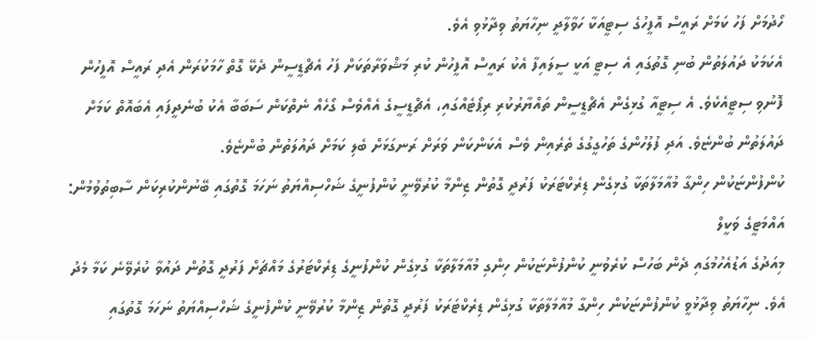ހޯދުމަށް ފަހު ކަމަށް ރައީސް އޮފީހުގެ ސިޓީއަކާ ހަވާލާދީ ނިހާޔަތު ވިދާޅުވި އެވެ.
އެކަމަކު ދައުލަތުން ބުނި ގޮތުގައި އެ ސިޓީ އަކީ ސީލައިފާ އެކު ރައީސް އޮފީހުން ކުރި މަޝްވަރާތަކަށް ފަހު އެޗްޑީސީން ދެކޭ ގޮތް ހާމަކުރަން އެދި ރައީސް އޮފީހުން ފޮނުވި ސިޓީއެކެވެ. އެ ސިޓީއާ ގުޅިގެން އެޗްޑީސީން ތައްޔާރުކުރި ރިޕޯޓެއްގައި، އެޗްޑީސީގެ އެއްވެސް ގޯހެއް ނެތްކަން ސަބަބާ އެކު ބުނެދީފައި އެބައޮތް ކަމަށް ދައުލަތުން ބުންޏެވެ. އަދި ފުލުހުންގެ ތަހުގީގުގެ ތެރެއިން ވެސް އެކަންކަން ވަރަށް ރަނގަޅަށް ބެލި ކަމަށް ދައުލަތުން ބުންޏެވެ.
ކުންފުންޏަކުން ހިންގާ މުއާމަލާތަކާ ގުޅިގެން ޑިރެކްޓަރަކު ފަރުދީ ގޮތުން ޒިންމާ ކުރުވޭނީ ކުންފުނީގެ ޝަހްސިއްޔަތު ނަހަމަ ގޮތުގައި ބޭނުންކުރިކަން ސާބިތުވުމުން: އައްމަޓީގެ ވަކީލް
މިއަދުގެ އަޑުއެހުމުގައި ދެން ބަހުސް ކުރެވުނީ ކުންފުންޏަކުން ހިންގި މުއާމަލާތަކާ ގުޅިގެން ކުންފުނީގެ ޑިރެކްޓަރުގެ މައްޗަށް ފަރުދީ ގޮތުން ދައުވާ ކުރެވޭނެ ކަމާ މެދު އެވެ. ނިހާޔަތު ވިދާޅުވީ ކުންފުންޏަކުން ހިންގާ މުއާމަލާތަކާ ގުޅިގެން ޑިރެކްޓަރަކު ފަރުދީ ގޮތުން ޒިންމާ ކުރުވޭނީ ކުންފުނީގެ ޝަހްސިއްޔަތު ނަހަމަ ގޮތުގައި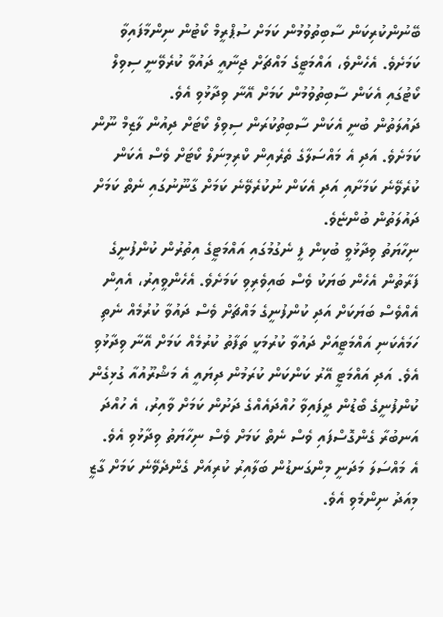ބޭނުންކުރިކަން ސާބިތުވުމުން ކަމަށް ސުޕްރީމް ކޯޓުން ނިންމާފައިވާ ކަމަށެވެ. އެހެންވެ، އައްމަޓީގެ މައްޗަށް ޖިނާއީ ދައުވާ ކުރެވޭނީ ސިވިލް ކޯޓުގައި އެކަން ސާބިތުވުމުން ކަމަށް އޭނާ ވިދާޅުވި އެވެ.
ދައުލަތުން ބުނީ އެކަން ސާބިތުކުރަން ސިވިލް ކޯޓަށް ދިއުން ލާޒިމް ނޫން ކަމަށެވެ. އަދި އެ މައްސަލާގެ ތެރެއިން ކްރިމިނަލް ކޯޓަށް ވެސް އެކަން ކުރެވޭނެ ކަމަށާއި އަދި އެކަން ނުކުރެވޭނެ ކަމަށް ގާނޫނުގައި ނެތް ކަމަށް ދައުލަތުން ބުންޏެވެ.
ނިހާޔަތު ވިދާޅުވީ ބުކިން ފީ ނެގުމުގައި އައްމަޓީގެ އިތުރުން ކުންފުނީގެ ފަރާތުން އެހެން ބަޔަކު ވެސް ބައިވެރިވި ކަމަށެވެ. އެހެންވީއިރު، އެއިން އެއްވެސް ބަޔަކަށް އަދި ކުންފުނީގެ މައްޗަށް ވެސް ދައުވާ ކުރުމެއް ނެތި ހަމައެކަނި އައްމަޓީއަށް ދައުވާ ކުރުމަކީ ތަފާތު ކުރުމެއް ކަމަށް އޭނާ ވިދާޅުވި އެވެ. އަދި އައްމަޓީ އޭރު ކަންކަން ކުރަމުން ދިޔައީ އެ މަޝްރޫއުއާ ގުޅިގެން ކުންފުނީގެ ބޯޑުން ދީފައިވާ ހުއްދައެއްގެ ދަށުން ކަމަށް ވާއިރު، އެ ހުއްދަ އަނބުރާ ގެންގޮސްފައި ވެސް ނެތް ކަމަށް ވެސް ނިހާޔަތު ވިދާޅުވި އެވެ.
އެ މައްސަލަ މަދަނީ މިންގަނޑުން ބަލާއިރު ކުރިއަށް ގެންދެވޭނެ ކަމަށް ގާޒީ މިއަދު ނިންމެވި އެވެ.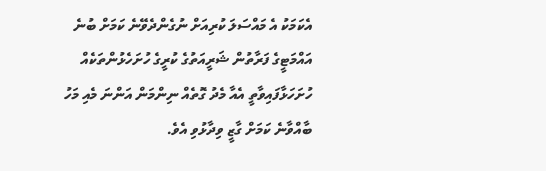އެކަމަކު އެ މައްސަލަ ކުރިއަށް ނުގެންދެވޭނެ ކަމަށް ބުނެ އައްމަޓީގެ ފަރާތުން ޝަރީއަތުގެ ކުރީގެ ހުށަހެޅުންތަކެއް ހުށަހަޅާފައިވާތީ އެއާ މެދު ގޮތެއް ނިންމަން އަންނަ މެއި މަހު ބާއްވާނެ ކަމަށް ގާޒީ ވިދާޅުވި އެވެ.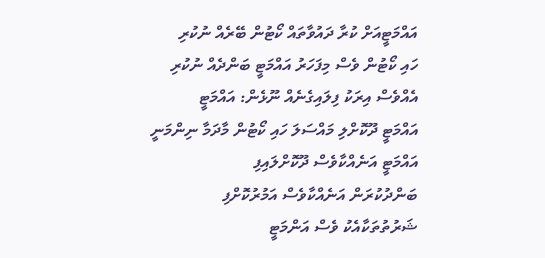އައްމަޓީއަށް ކުރާ ދައުވާތައް ކޯޓުން ބޭރެއް ނުކުރި
ހައި ކޯޓުން ވެސް މިފަހަރު އައްމަޓީ ބަންދެއް ނުކުރި
އެއްވެސް އިރަކު ފިލައިގެނެއް ނޫޅެން: އައްމަޓީ
އައްމަޓީ ދޫކޮށްލި މައްސަލަ ހައި ކޯޓުން މާދަމާ ނިންމަނީ
އައްމަޓީ އަނެއްކާވެސް ދޫކޮށްލައިފި
ބަންދުކުރަން އަނެއްކާވެސް އަމުރުކޮށްފި
ޝަރުތުތަކާއެކު ވެސް އަންމަޓީ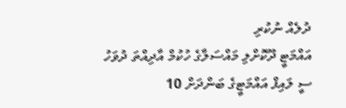ދުލެއް ނުކުރި
އައްމަޓީ ދޫކޮށްލި މައްސަލާގެ ހުކުމް އާދިއްތަ ދުވަހު
ސީ ލައިފް އައްމަޓީގެ ބަންދަށް 10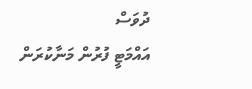ދުވަސް
އައްމަޓީ ފުރުން މަނާކުރަން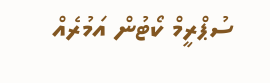ސުޕްރީމް ކޯޓުން އަމުރެއް